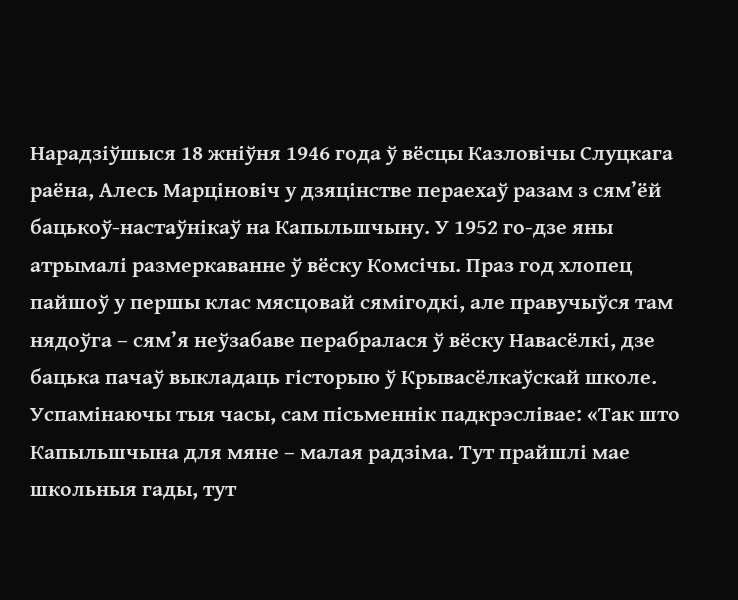Нарадзіўшыся 18 жніўня 1946 года ў вёсцы Казловічы Слуцкага раёна, Алесь Марціновіч у дзяцінстве пераехаў разам з сям’ёй бацькоў-настаўнікаў на Капыльшчыну. У 1952 го-дзе яны атрымалі размеркаванне ў вёску Комсічы. Праз год хлопец пайшоў у першы клас мясцовай сямігодкі, але правучыўся там нядоўга – сям’я неўзабаве перабралася ў вёску Навасёлкі, дзе бацька пачаў выкладаць гісторыю ў Крывасёлкаўскай школе.
Успамінаючы тыя часы, сам пісьменнік падкрэслівае: «Так што Капыльшчына для мяне – малая радзіма. Тут прайшлі мае школьныя гады, тут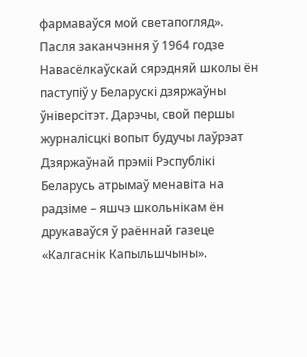фармаваўся мой светапогляд».
Пасля заканчэння ў 1964 годзе Навасёлкаўскай сярэдняй школы ён паступіў у Беларускі дзяржаўны ўніверсітэт. Дарэчы, свой першы журналісцкі вопыт будучы лаўрэат Дзяржаўнай прэміі Рэспублікі Беларусь атрымаў менавіта на радзіме – яшчэ школьнікам ён друкаваўся ў раённай газеце «Калгаснік Капыльшчыны».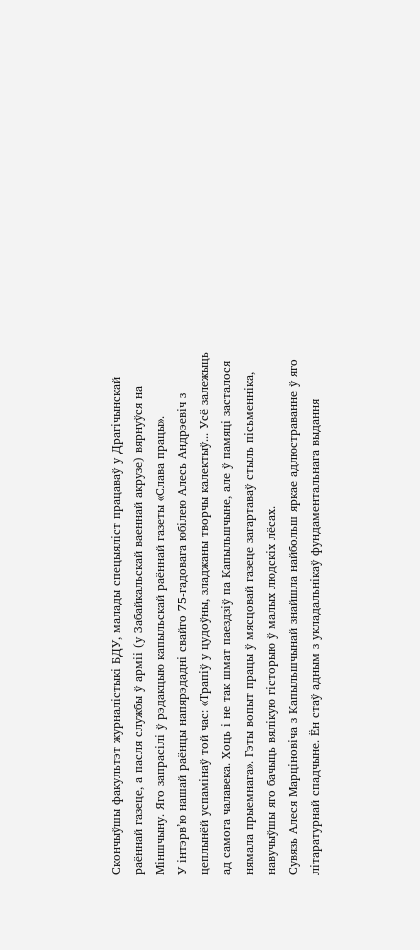Скончыўшы факультэт журналістыкі БДУ, малады спецыяліст працаваў у Драгічынскай раённай газеце, а пасля службы ў арміі (у Забайкальскай ваеннай акрузе) вярнуўся на Міншчыну. Яго запрасілі ў рэдакцыю капыльскай раённай газеты «Слава працы».
У інтэрв’ю нашай раёнцы напярэдадні свайго 75-гадовага юбілею Алесь Андрэевіч з цеплынёй успамінаў той час: «Трапіў у цудоўны, зладжаны творчы калектыў... Усё залежыць ад самога чалавека. Хоць і не так шмат паездзіў па Капыльшчыне, але ў памяці засталося нямала прыемнага». Гэты вопыт працы ў мясцовай газеце загартаваў стыль пісьменніка, навучыўшы яго бачыць вялікую гісторыю ў малых людскіх лёсах.
Сувязь Алеся Марціновіча з Капыльшчынай знайшла найбольш яркае адлюстраванне ў яго літаратурнай спадчыне. Ён стаў адным з укладальнікаў фундаментальнага выдання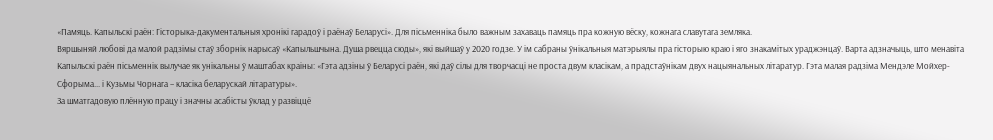«Памяць. Капыльскі раён: Гісторыка-дакументальныя хронікі гарадоў і раёнаў Беларусі». Для пісьменніка было важным захаваць памяць пра кожную вёску, кожнага славутага земляка.
Вяршыняй любові да малой радзімы стаў зборнік нарысаў «Капыльшчына. Душа рвецца сюды», які выйшаў у 2020 годзе. У ім сабраны ўнікальныя матэрыялы пра гісторыю краю і яго знакамітых ураджэнцаў. Варта адзначыць, што менавіта Капыльскі раён пісьменнік вылучае як унікальны ў маштабах краіны: «Гэта адзіны ў Беларусі раён, які даў сілы для творчасці не проста двум класікам, а прадстаўнікам двух нацыянальных літаратур. Гэта малая радзіма Мендэле Мойхер-Сфорыма... і Кузьмы Чорнага – класіка беларускай літаратуры».
За шматгадовую плённую працу і значны асабісты ўклад у развіццё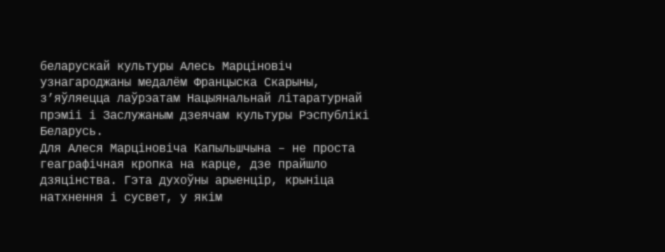беларускай культуры Алесь Марціновіч узнагароджаны медалём Францыска Скарыны, з’яўляецца лаўрэатам Нацыянальнай літаратурнай прэміі і Заслужаным дзеячам культуры Рэспублікі Беларусь.
Для Алеся Марціновіча Капыльшчына – не проста геаграфічная кропка на карце, дзе прайшло дзяцінства. Гэта духоўны арыенцір, крыніца натхнення і сусвет, у якім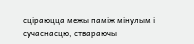сціраюцца межы паміж мінулым і сучаснасцю, ствараючы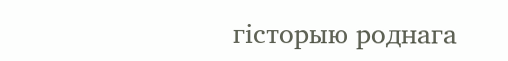гісторыю роднага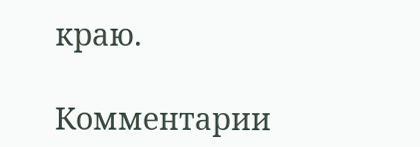краю.

Комментарии